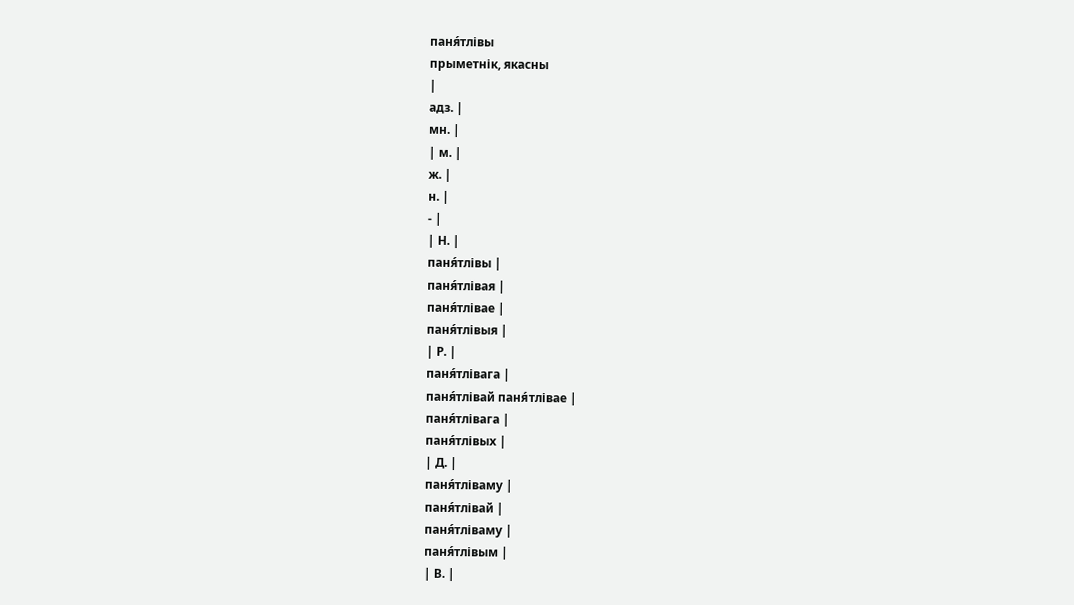паня́тлівы
прыметнік, якасны
|
адз. |
мн. |
| м. |
ж. |
н. |
- |
| Н. |
паня́тлівы |
паня́тлівая |
паня́тлівае |
паня́тлівыя |
| Р. |
паня́тлівага |
паня́тлівай паня́тлівае |
паня́тлівага |
паня́тлівых |
| Д. |
паня́тліваму |
паня́тлівай |
паня́тліваму |
паня́тлівым |
| В. |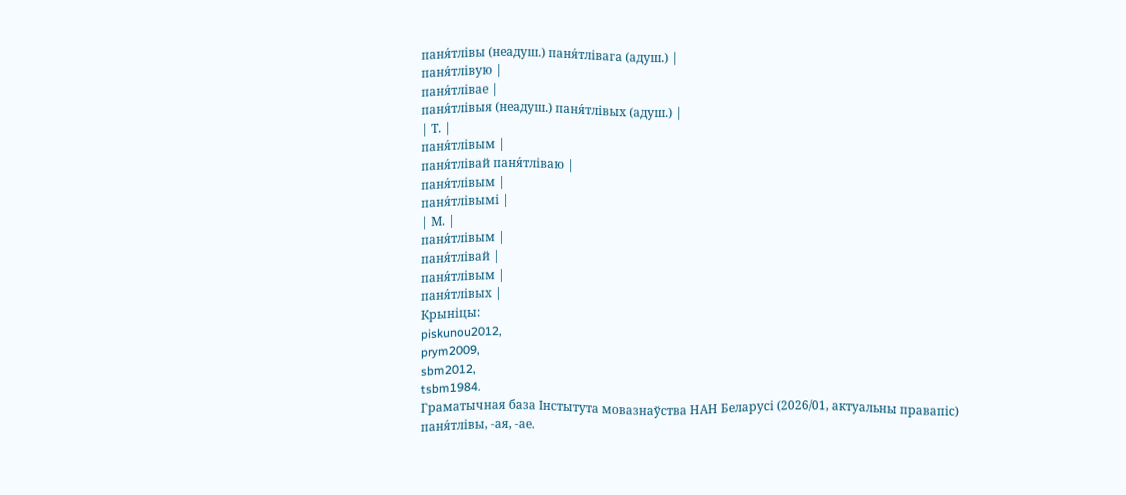паня́тлівы (неадуш.) паня́тлівага (адуш.) |
паня́тлівую |
паня́тлівае |
паня́тлівыя (неадуш.) паня́тлівых (адуш.) |
| Т. |
паня́тлівым |
паня́тлівай паня́тліваю |
паня́тлівым |
паня́тлівымі |
| М. |
паня́тлівым |
паня́тлівай |
паня́тлівым |
паня́тлівых |
Крыніцы:
piskunou2012,
prym2009,
sbm2012,
tsbm1984.
Граматычная база Інстытута мовазнаўства НАН Беларусі (2026/01, актуальны правапіс)
паня́тлівы, ‑ая, ‑ае.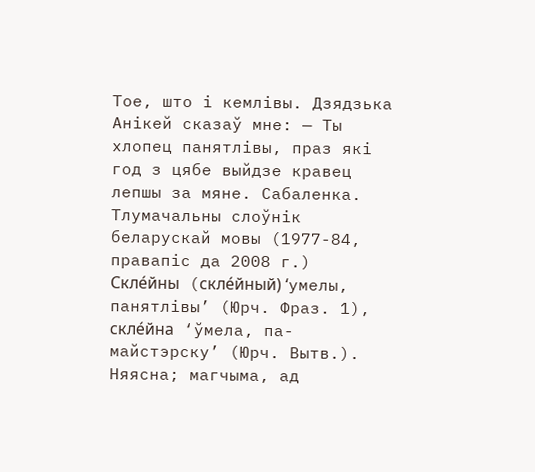Тое, што і кемлівы. Дзядзька Анікей сказаў мне: — Ты хлопец панятлівы, праз які год з цябе выйдзе кравец лепшы за мяне. Сабаленка.
Тлумачальны слоўнік беларускай мовы (1977-84, правапіс да 2008 г.)
Скле́йны (скле́йный) ‘умелы, панятлівы’ (Юрч. Фраз. 1), скле́йна ‘ўмела, па-майстэрску’ (Юрч. Вытв.). Няясна; магчыма, ад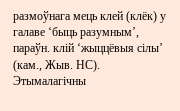размоўнага мець клей (клёк) у галаве ‘быць разумным’, параўн. клій ‘жыццёвыя сілы’ (кам., Жыв. НС).
Этымалагічны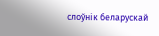слоўнік беларускай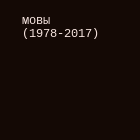мовы (1978-2017)